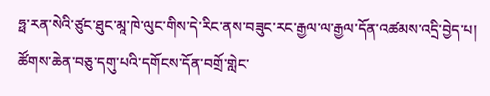ཧྥ་རན་སེའི་ཙུང་ཐུང་མཱ་ཁེ་ལུང་གིས་དེ་རིང་ནས་བཟུང་རང་རྒྱལ་ལ་རྒྱལ་དོན་འཚམས་འདྲི་བྱེད་པ། ཚོགས་ཆེན་བཅུ་དགུ་པའི་དགོངས་དོན་བགྲོ་གླེང་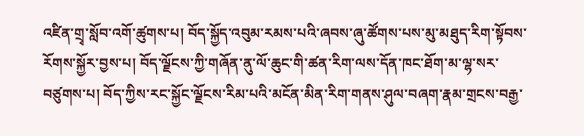འཛིན་གྲྭ་སློབ་འགོ་ཚུགས་པ། བོད་སྐྱོད་འབུམ་རམས་པའི་ཞབས་ཞུ་ཚོགས་པས་མུ་མཐུད་རིག་སྟོབས་རོགས་སྐྱོར་བྱས་པ། བོད་ལྗོངས་ཀྱི་གཞོན་ནུ་ལོ་ཆུང་གི་ཚན་རིག་ལས་དོན་ཁང་ཐོག་མ་ལྷ་སར་བཙུགས་པ། བོད་ཀྱིས་རང་སྐྱོང་ལྗོངས་རིམ་པའི་མངོན་མིན་རིག་གནས་ཤུལ་བཞག་རྣམ་གྲངས་བརྒྱ་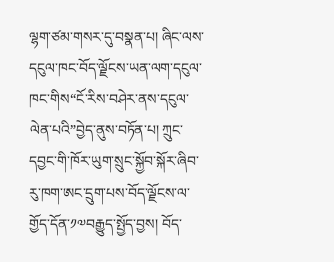ལྷག་ཙམ་གསར་དུ་བསྣན་པ། ཞིང་ལས་དངུལ་ཁང་བོད་ལྗོངས་ཡན་ལག་དངུལ་ཁང་གིས“ངོ་རིས་བཤེར་ནས་དངུལ་ལེན་པའི”བྱེད་ནུས་བཏོན་པ། ཀྲུང་དབྱང་གི་ཁོར་ཡུག་སྲུང་སྐྱོབ་སྐོར་ཞིབ་རུ་ཁག་ཨང་དྲུག་པས་བོད་ལྗོངས་ལ་གྱོད་དོན་༡༧བརྒྱུད་སྤྱོད་བྱས། བོད་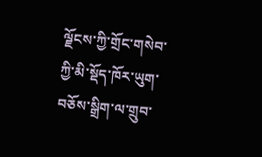ལྗོངས་ཀྱི་གྲོང་གསེབ་ཀྱི་མི་སྡོད་ཁོར་ཡུག་བཅོས་སྒྲིག་ལ་གྲུབ་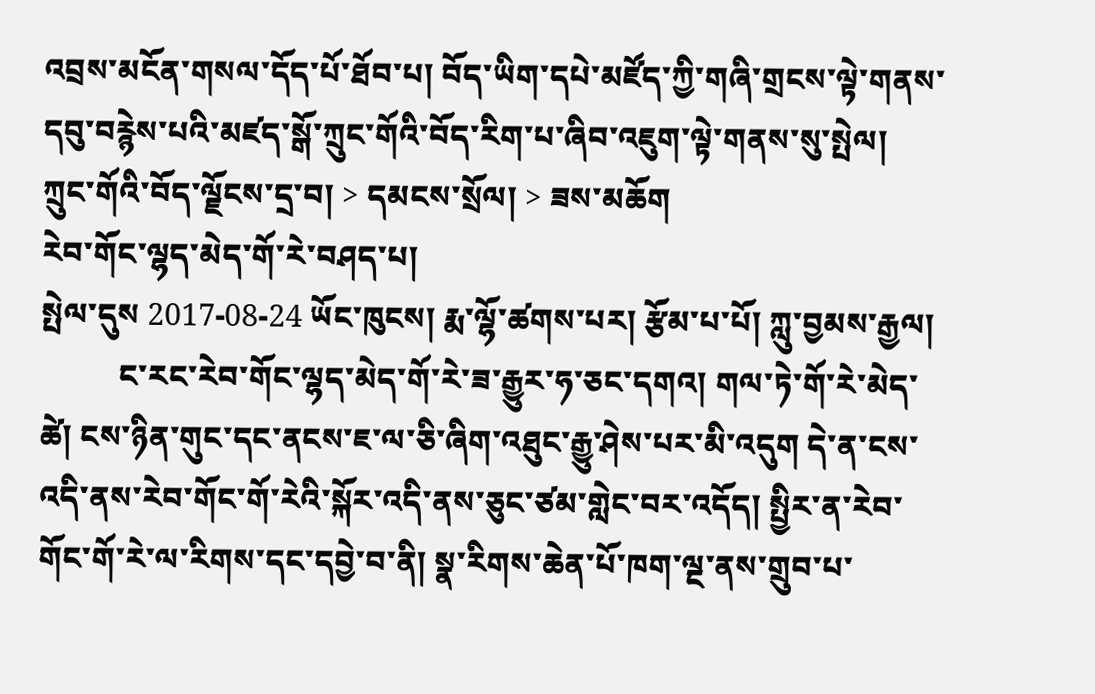འབྲས་མངོན་གསལ་དོད་པོ་ཐོབ་པ། བོད་ཡིག་དཔེ་མཛོད་ཀྱི་གཞི་གྲངས་ལྟེ་གནས་དབུ་བརྙེས་པའི་མཛད་སྒོ་ཀྲུང་གོའི་བོད་རིག་པ་ཞིབ་འཇུག་ལྟེ་གནས་སུ་སྤེལ།
ཀྲུང་གོའི་བོད་ལྗོངས་དྲ་བ། > དམངས་སྲོལ། > ཟས་མཆོག
རེབ་གོང་ལྷད་མེད་གོ་རེ་བཤད་པ།
སྤེལ་དུས 2017-08-24 ཡོང་ཁུངས། རྨ་ལྷོ་ཚགས་པར། རྩོམ་པ་པོ། ཀླུ་བྱམས་རྒྱལ།
          ང་རང་རེབ་གོང་ལྷད་མེད་གོ་རེ་ཟ་རྒྱུར་ཧ་ཅང་དགའ། གལ་ཏེ་གོ་རེ་མེད་ཚེ། ངས་ཉིན་གུང་དང་ནངས་ཇ་ལ་ཅི་ཞིག་འཐུང་རྒྱུ་ཤེས་པར་མི་འདུག དེ་ན་ངས་འདི་ནས་རེབ་གོང་གོ་རེའི་སྐོར་འདི་ནས་ཅུང་ཙམ་གླེང་བར་འདོད། སྤྱིར་ན་རེབ་གོང་གོ་རེ་ལ་རིགས་དང་དབྱེ་བ་ནི། སྣ་རིགས་ཆེན་པོ་ཁག་ལྔ་ནས་གྲུབ་པ་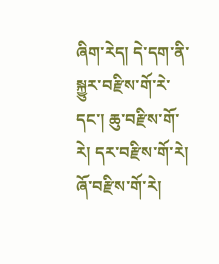ཞིག་རེད། དེ་དག་ནི་སྐྱུར་བརྫིས་གོ་རེ་དང་། ཆུ་བརྫིས་གོ་རེ། དར་བརྫིས་གོ་རེ། ཞོ་བརྫིས་གོ་རེ།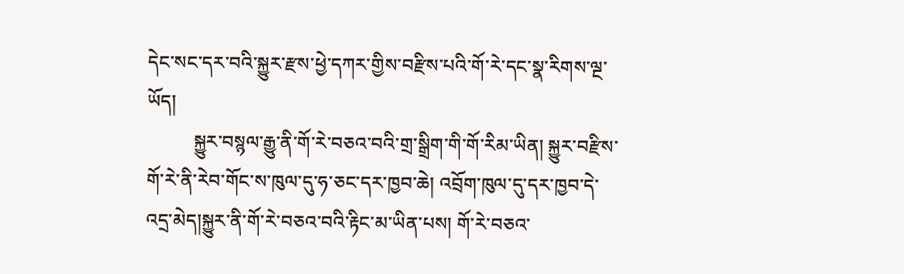དེང་སང་དར་བའི་སྐྱུར་རྫས་ཕྱེ་དཀར་གྱིས་བརྫིས་པའི་གོ་རེ་དང་སྣ་རིགས་ལྔ་ཡོད།
          སྐྱུར་བསྙལ་རྒྱུ་ནི་གོ་རེ་བཅའ་བའི་གྲ་སྒྲིག་གི་གོ་རིམ་ཡིན། སྐྱུར་བརྫིས་གོ་རེ་ནི་རེབ་གོང་ས་ཁུལ་དུ་ཧ་ཅང་དར་ཁྱབ་ཆེ། འབྲོག་ཁུལ་དུ་དར་ཁྱབ་དེ་འདྲ་མེད།སྐྱུར་ནི་གོ་རེ་བཅའ་བའི་རྟིང་མ་ཡིན་པས། གོ་རེ་བཅའ་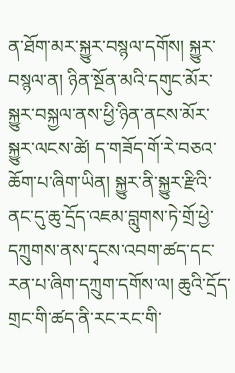ན་ཐོག་མར་སྐྱུར་བསྙལ་དགོས། སྐྱུར་བསྙལ་ན། ཉིན་སྔོན་མའི་དགུང་མོར་སྐྱུར་བསྐྱལ་ནས་ཕྱི་ཉིན་ནངས་མོར་སྐྱུར་ལངས་ཚེ། ད་གཟོད་གོ་རེ་བཅའ་ཆོག་པ་ཞིག་ཡིན། སྐྱུར་ནི་སྐྱུར་རྫིའི་ནང་དུ་ཆུ་དྲོད་འཇམ་བླུགས་ཏེ་གྲོ་ཕྱེ་དཀྲུགས་ནས་དྭངས་འབག་ཚད་དང་རན་པ་ཞིག་དཀྲུག་དགོས་ལ། ཆུའི་དྲོད་གྲང་གི་ཚད་ནི་རང་རང་གི་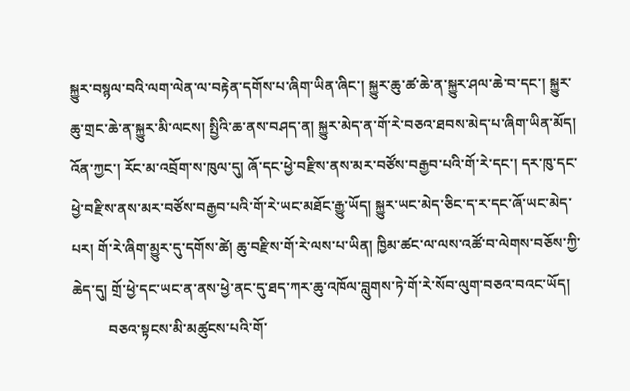སྐྱུར་བསྙལ་བའི་ལག་ལེན་ལ་བརྟེན་དགོས་པ་ཞིག་ཡིན་ཞིང་། སྐྱུར་ཆུ་ཚ་ཆེ་ན་སྐྱུར་ཤལ་ཆེ་བ་དང་། སྐྱུར་ཆུ་གྲང་ཆེ་ན་སྐྱུར་མི་ལངས། སྤྱིའི་ཆ་ནས་བཤད་ན། སྐྱུར་མེད་ན་གོ་རེ་བཅའ་ཐབས་མེད་པ་ཞིག་ཡིན་མོད། འོན་ཀྱང་། རོང་མ་འབྲོག་ས་ཁུལ་དུ། ཞོ་དང་ཕྱེ་བརྫིས་ནས་མར་བཙོས་བརྒྱབ་པའི་གོ་རེ་དང་། དར་ཁུ་དང་ཕྱེ་བརྫིས་ནས་མར་བཙོས་བརྒྱབ་པའི་གོ་རེ་ཡང་མཐོང་རྒྱུ་ཡོད། སྐྱུར་ཡང་མེད་ཅིང་ད་ར་དང་ཞོ་ཡང་མེད་པར། གོ་རེ་ཞིག་མྱུར་དུ་དགོས་ཚེ། ཆུ་བརྫིས་གོ་རེ་ལས་པ་ཡིན། ཁྱིམ་ཚང་ལ་ལས་འཚོ་བ་ལེགས་བཅོས་ཀྱི་ཆེད་དུ། གྲོ་ཕྱེ་དང་ཡང་ན་ནས་ཕྱེ་ནང་དུ་ཐད་ཀར་ཆུ་འཁོལ་བླུགས་ཏེ་གོ་རེ་སོབ་ལུག་བཅའ་བའང་ཡོད།
          བཅའ་སྟངས་མི་མཚུངས་པའི་གོ་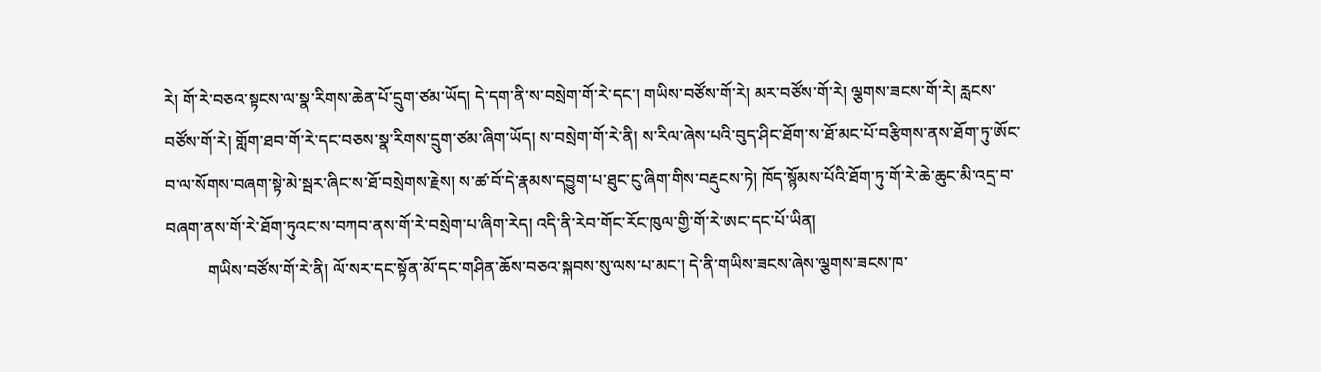རེ། གོ་རེ་བཅའ་སྟངས་ལ་སྣ་རིགས་ཆེན་པོ་དྲུག་ཙམ་ཡོད། དེ་དག་ནི་ས་བསྲེག་གོ་རེ་དང་། གཡིས་བཙོས་གོ་རེ། མར་བཙོས་གོ་རེ། ལྕགས་ཟངས་གོ་རེ། རླངས་བཙོས་གོ་རེ། གློག་ཐབ་གོ་རེ་དང་བཅས་སྣ་རིགས་དྲུག་ཙམ་ཞིག་ཡོད། ས་བསྲེག་གོ་རེ་ནི། ས་རིལ་ཞེས་པའི་བུད་ཤིང་ཐོག་ས་ཐོ་མང་པོ་བརྩིགས་ནས་ཐོག་ཏུ་ཨོང་བ་ལ་སོགས་བཞག་སྟེ་མེ་སྦར་ཞིང་ས་ཐོ་བསྲེགས་རྗེས། ས་ཚ་བོ་དེ་རྣམས་དབྱུག་པ་ཐུང་ངུ་ཞིག་གིས་བརྡུངས་ཏེ། ཁོད་སྙོམས་པོའི་ཐོག་ཏུ་གོ་རེ་ཆེ་ཆུང་མི་འདྲ་བ་བཞག་ནས་གོ་རེ་ཐོག་ཏུའང་ས་བཀབ་ནས་གོ་རེ་བསྲེག་པ་ཞིག་རེད། འདི་ནི་རེབ་གོང་རོང་ཁུལ་གྱི་གོ་རེ་ཨང་དང་པོ་ཡིན།
          གཡིས་བཙོས་གོ་རེ་ནི། ལོ་སར་དང་སྟོན་མོ་དང་གཤིན་ཆོས་བཅའ་སྐབས་སུ་ལས་པ་མང་། དེ་ནི་གཡིས་ཟངས་ཞེས་ལྕགས་ཟངས་ཁ་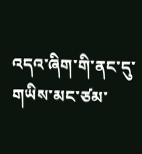འདའ་ཞིག་གི་ནང་དུ་གཡིས་མང་ཙམ་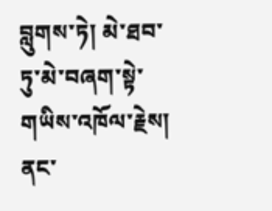བླུགས་ཏེ། མེ་ཐབ་ཏུ་མེ་བཞག་སྟེ་གཡིས་འཁོལ་རྗེས། ནང་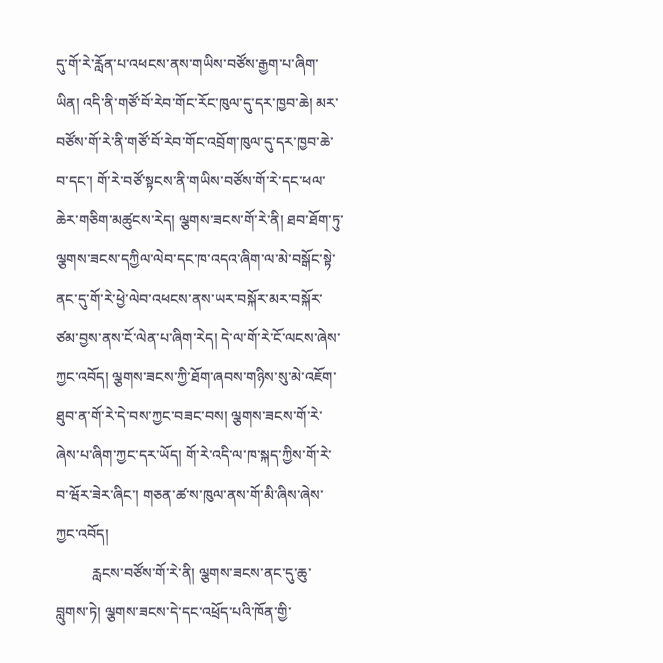དུ་གོ་རེ་རློན་པ་འཕངས་ནས་གཡིས་བཙོས་རྒྱག་པ་ཞིག་ཡིན། འདི་ནི་གཙོ་བོ་རེབ་གོང་རོང་ཁུལ་དུ་དར་ཁྱབ་ཆེ། མར་བཙོས་གོ་རེ་ནི་གཙོ་བོ་རེབ་གོང་འབྲོག་ཁུལ་དུ་དར་ཁྱབ་ཆེ་བ་དང་། གོ་རེ་བཙོ་སྟངས་ནི་གཡིས་བཙོས་གོ་རེ་དང་ཕལ་ཆེར་གཅིག་མཚུངས་རེད། ལྕགས་ཟངས་གོ་རེ་ནི། ཐབ་ཐོག་ཏུ་ལྕགས་ཟངས་དཀྱིལ་ལེབ་དང་ཁ་འདའ་ཞིག་ལ་མེ་བསྒོང་སྟེ་ནང་དུ་གོ་རེ་ཕྱེ་ལེབ་འཕངས་ནས་ཡར་བསྐོར་མར་བསྐོར་ཙམ་བྱས་ནས་ངོ་ལེན་པ་ཞིག་རེད། དེ་ལ་གོ་རེ་ངོ་ལངས་ཞེས་ཀྱང་འབོད། ལྕགས་ཟངས་ཀྱི་ཐོག་ཞབས་གཉིས་སུ་མེ་འཇོག་ཐུབ་ན་གོ་རེ་དེ་བས་ཀྱང་བཟང་བས། ལྕགས་ཟངས་གོ་རེ་ཞེས་པ་ཞིག་ཀྱང་དར་ཡོད། གོ་རེ་འདི་ལ་ཁ་སྐད་ཀྱིས་གོ་རེ་བ་ཝོར་ཟེར་ཞིང་། གཅན་ཚ་ས་ཁུལ་ནས་གོ་མི་ཞིས་ཞེས་ཀྱང་འབོད།
          རླངས་བཙོས་གོ་རེ་ནི། ལྕགས་ཟངས་ནང་དུ་ཆུ་བླུགས་ཏེ། ལྕགས་ཟངས་དེ་དང་འཕྲོད་པའི་ཁོན་གྱི་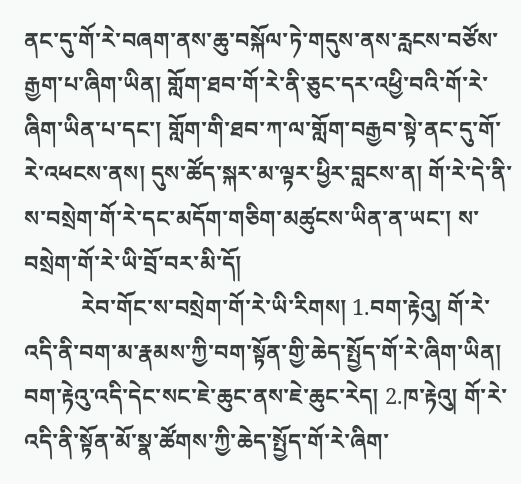ནང་དུ་གོ་རེ་བཞག་ནས་ཆུ་བསྐོལ་ཏེ་གདུས་ནས་རླངས་བཙོས་རྒྱག་པ་ཞིག་ཡིན། གློག་ཐབ་གོ་རེ་ནི་ཅུང་དར་འཕྱི་བའི་གོ་རེ་ཞིག་ཡིན་པ་དང་། གློག་གི་ཐབ་ཀ་ལ་གློག་བརྒྱབ་སྟེ་ནང་དུ་གོ་རེ་འཕངས་ནས། དུས་ཚོད་སྐར་མ་ལྟར་ཕྱིར་བླངས་ན། གོ་རེ་དེ་ནི་ས་བསྲེག་གོ་རེ་དང་མདོག་གཅིག་མཚུངས་ཡིན་ན་ཡང་། ས་བསྲེག་གོ་རེ་ཡི་བྲོ་བར་མི་དོ།
          རེབ་གོང་ས་བསྲེག་གོ་རེ་ཡི་རིགས། 1.བག་རྟེའུ། གོ་རེ་འདི་ནི་བག་མ་རྣམས་ཀྱི་བག་སྟོན་གྱི་ཆེད་སྤྱོད་གོ་རེ་ཞིག་ཡིན། བག་རྟེའུ་འདི་དེང་སང་ཇེ་ཆུང་ནས་ཇེ་ཆུང་རེད། 2.ཁ་རྟེའུ། གོ་རེ་འདི་ནི་སྟོན་མོ་སྣ་ཚོགས་ཀྱི་ཆེད་སྤྱོད་གོ་རེ་ཞིག་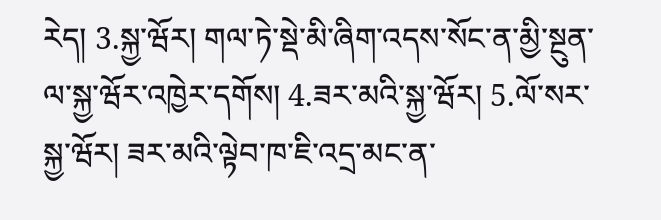རེད། 3.སྐྱ་ཝོར། གལ་ཏེ་སྡེ་མི་ཞིག་འདས་སོང་ན་མྱི་སྔུན་ལ་སྐྱ་ཝོར་འཁྱེར་དགོས། 4.ཟར་མའི་སྐྱ་ཝོར། 5.ལོ་སར་སྐྱ་ཝོར། ཟར་མའི་ལྟེབ་ཁ་ཇི་འདྲ་མང་ན་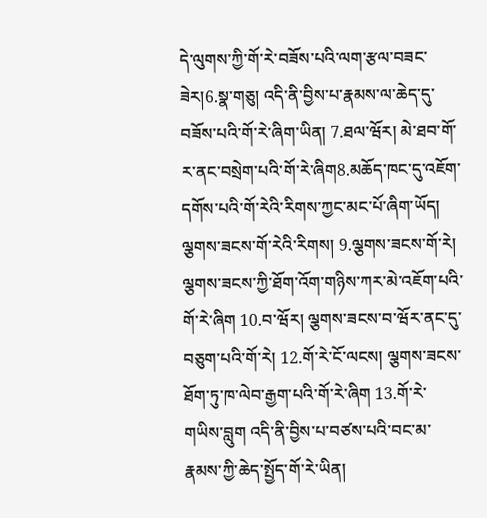དེ་ལུགས་ཀྱི་གོ་རེ་བཟོས་པའི་ལག་རྩལ་བཟང་ཟེར།6.སྣ་གཅུ། འདི་ནི་བྱིས་པ་རྣམས་ལ་ཆེད་དུ་བཟོས་པའི་གོ་རེ་ཞིག་ཡིན། 7.ཐལ་ཝོར། མེ་ཐབ་གོ་ར་ནང་བསྲེག་པའི་གོ་རེ་ཞིག8.མཆོད་ཁང་དུ་འཇོག་དགོས་པའི་གོ་རེའི་རིགས་ཀྱང་མང་པོ་ཞིག་ཡོད། ལྕགས་ཟངས་གོ་རེའི་རིགས། 9.ལྕགས་ཟངས་གོ་རེ། ལྕགས་ཟངས་ཀྱི་ཐོག་འོག་གཉིས་ཀར་མེ་འཇོག་པའི་གོ་རེ་ཞིག 10.བ་ཝོར། ལྕགས་ཟངས་བ་ཝོར་ནང་དུ་བཅུག་པའི་གོ་རེ། 12.གོ་རེ་ངོ་ལངས། ལྕགས་ཟངས་ཐོག་ཏུ་ཁ་ལེབ་རྒྱག་པའི་གོ་རེ་ཞིག 13.གོ་རེ་གཡིས་བླུག འདི་ནི་བྱིས་པ་བཙས་པའི་བང་མ་རྣམས་ཀྱི་ཆེད་སྤྱོད་གོ་རེ་ཡིན།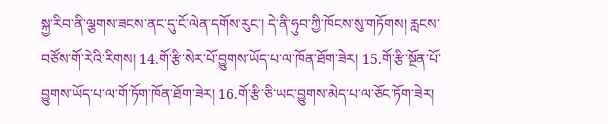སྐྱ་རིབ་ནི་ལྕགས་ཟངས་ནང་དུ་ངོ་ལེན་དགོས་རུང་། དེ་ནི་ཧུབ་ཀྱི་ཁོངས་སུ་གཏོགས། རླངས་བཙོས་གོ་རེའི་རིགས། 14.གོ་རྩི་སེར་པོ་བྱུགས་ཡོད་པ་ལ་ཁོན་ཐོག་ཟེར། 15.གོ་རྩི་སྔོན་པོ་བྱུགས་ཡོད་པ་ལ་གོ་ཏོག་ཁོན་ཐོག་ཟེར། 16.གོ་རྩི་ཅི་ཡང་བྱུགས་མེད་པ་ལ་ཅོང་ཏོག་ཟེར།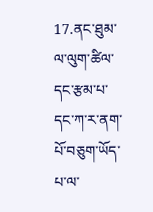17.ནང་ཐུམ་ལ་ལུག་ཚིལ་དང་རྩམ་པ་དང་ཀ་ར་ནག་པོ་བཅུག་ཡོད་པ་ལ་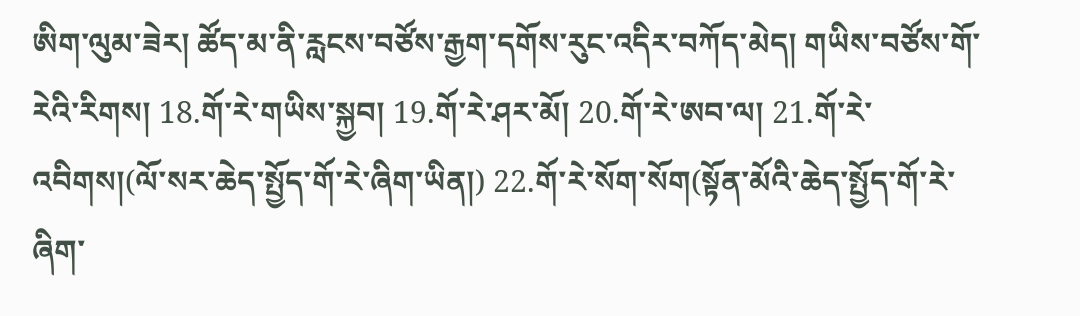ཨིག་ལུམ་ཟེར། ཚོད་མ་ནི་རླངས་བཙོས་རྒྱག་དགོས་རུང་འདིར་བཀོད་མེད། གཡིས་བཙོས་གོ་རེའི་རིགས། 18.གོ་རེ་གཡིས་སྐྱབ། 19.གོ་རེ་ཤར་མོ། 20.གོ་རེ་ཨབ་ལ། 21.གོ་རེ་འབིགས།(ལོ་སར་ཆེད་སྤྱོད་གོ་རེ་ཞིག་ཡིན།) 22.གོ་རེ་སོག་སོག(སྟོན་མོའི་ཆེད་སྤྱོད་གོ་རེ་ཞིག་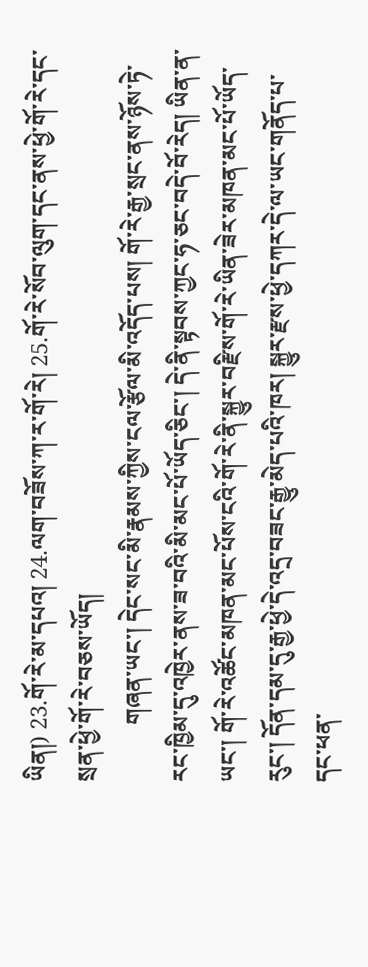ཡིན།) 23.གོ་རེ་མ་དཔའ། 24.ལག་བཟོས་ཀ་ར་གོ་རེ། 25.གོ་རེ་སོབ་ལུག་དང་ནས་ཕྱེ་གོ་རེ་དང་སྲན་ཕྱེ་གོ་རེ་བཅས་ཡོད།
          གཞན་ཡང་། དེང་སང་མི་རྣམས་ཀྱིས་ངལ་རྩོལ་མི་འདོད་པས། གོ་རེ་རྒྱ་སྲང་ནས་ཉོས་ཏེ་རང་ཁྱིམ་དུ་འཁྱེར་ནས་ཟ་བའི་མི་མང་པོ་ཡོད་ཅིང་། དེ་ནི་སྟབས་ཀྱང་ཧ་ཅང་བདེ་བོ་རེད། ཡིན་ན་ཡང་། གོ་རེ་འཚོང་མཁན་མང་པོས་ངའི་གོ་རེ་ནི་སྐྱུར་བརྫིས་གོ་རེ་ཡིན་ཟེར་མཁན་མང་པོ་ཡོད་རུང་། དོན་དམ་དུ་རྒྱ་ཕྱེ་དེ་འདྲ་བཟང་རྒྱུ་མེད་པའི་ཁར། སྐྱུར་རྫས་ཕྱེ་དཀར་དེ་ལ་ཡང་གནོད་པ་དང་ཕན་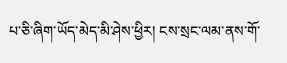པ་ཅི་ཞིག་ཡོད་མེད་མི་ཤེས་ཕྱིར། ངས་སྲང་ལམ་ནས་གོ་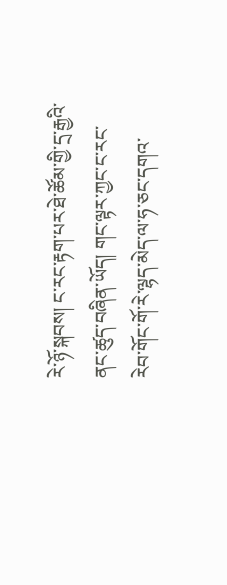རེ་ཉོ་སྐབས། ང་རང་རྟག་པར་ཐེ་ཚོམ་གྱི་དྲ་རྒྱའི་ནང་ཚུད་བཞིན་ཡོད། གང་ལྟར་ཀྱང་ང་རང་རེབ་གོང་གོ་རེ་ལྷད་མེད་ལ་ཧ་ཅང་དགའ་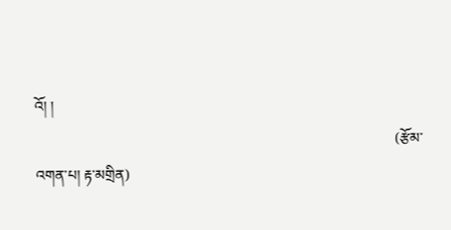འོ། །
                                                                                                   (རྩོམ་འགན་པ། རྟ་མགྲིན)